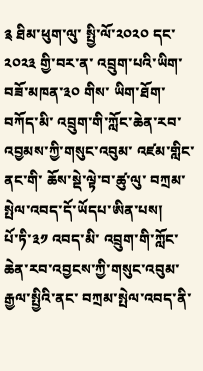༉ ཐིམ་ཕུག་ལུ་ སྤྱི་ལོ་༢༠༢༠ དང་༢༠༢༣ གྱི་བར་ན་ འབྲུག་པའི་ཡིག་བཟོ་མཁན་༣༠ གིས་ ཡིག་ཐོག་བཀོད་མི་ འབྲུག་གི་ཀློང་ཆེན་རབ་འབྱམས་ཀྱི་གསུང་འབུམ་ འཛམ་གླིང་ནང་གི་ ཆོས་སྡེ་ལྟེ་བ་ཚུ་ལུ་ བཀྲམ་སྤེལ་འབད་དོ་ཡོདཔ་ཨིན་པས།
པོ་ཏི་༣༡ འབད་མི་ འབྲུག་གི་ཀློང་ཆེན་རབ་འབྱངས་ཀྱི་གསུང་འབུམ་ རྒྱལ་སྤྱིའི་ནང་ བཀྲམ་སྤེལ་འབད་ནི་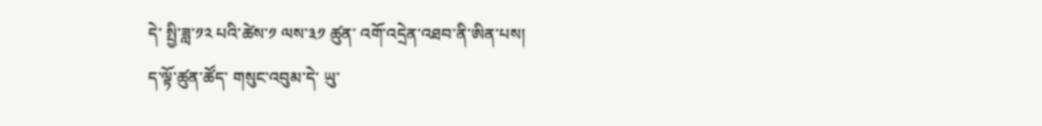དེ་ སྤྱི་ཟླ་༡༢ པའི་ཚེས་༡ ལས་༣༡ ཚུན་ འགོ་འདྲེན་འཐབ་ནི་ཨིན་པས།
ད་ལྟོ་ཚུན་ཚོད་ གསུང་འབུམ་དེ་ ཡུ་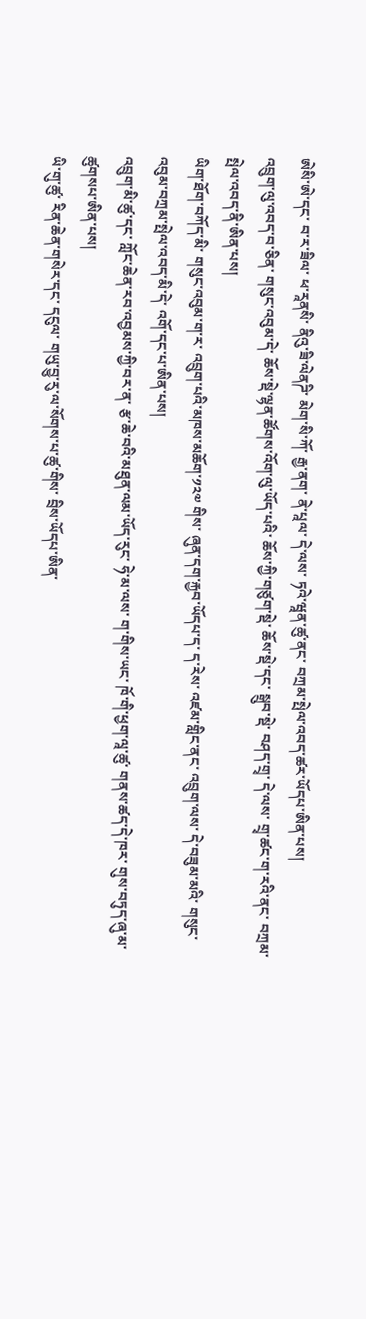ཨེསི་ཨེ་དང་ བ་ར་ཟིལ་ ཕ་རཱནསི་ ནིའུ་ཟི་ལེནཌི་ མེག་སི་ཀོ་ རྒྱ་ནག་ ནེ་པཱལ་ དེ་ལས་ ཏའེ་ཝཱན་ཚུ་ནང་ བཀྲམ་སྤེལ་འབད་ཚར་ཡོདཔ་ཨིན་པས།
འབྲུག་ལུ་འབད་བ་ཅིན་ གསུང་འབུམ་དེ་ ཆོས་སྡེ་ལྷན་ཚོགས་འོག་ལུ་ཡོད་པའི་ ཆོས་ཀྱི་གཙུག་སྡེ་ ཆོས་སྡེ་དང་ སྒྲུབ་སྡེ་ བཤད་གྲྭ་ དེ་ལས་ གྲྭ་ཚང་ག་རའི་ནང་ བཀྲམ་སྤེལ་འབད་ནི་ཨིན་པས།
ཡིག་ཐོག་བཀོད་མི་ གསུང་འབུམ་ག་ར་ འབྲུག་པའི་མཁས་མཆོག་༡༢༧ གིས་ ཞུན་དག་རྐྱབ་ཡོདཔ་ད་ ད་རེས་ འཛམ་གླིང་ནང་ འབྲུག་ལས་ དེ་བཟུམ་མའི་ གསུང་འབུམ་བཀྲམ་སྤེལ་འབད་མི་དེ་ འགོ་དང་པ་ཨིན་པས།
འབྲུག་མི་ཚུ་དང་ ཀློང་ཆེན་རབ་འབྱམས་ཀྱི་བར་ན་ རྩ་ཆེ་བའི་མཐུན་ལམ་ཡོད་རུང་ ཧེ་མ་ལས་ ག་གིས་ཡང་ ཁོ་གི་ཕྱག་ལཱ་ཚུ་ གནས་ཚད་དེ་ཁར་ གུས་བཏུད་ཞུ་མ་ཚུགསཔ་ཨིན་པས།
ཡི་གུ་ཚུ་ རིན་ཆེན་གསེར་དང་ དངུལ་ གཡུ་བྱུ་རུ་ལ་སོགས་པ་ཚུ་གིས་ བྲིས་ཡོདཔ་ཨིན་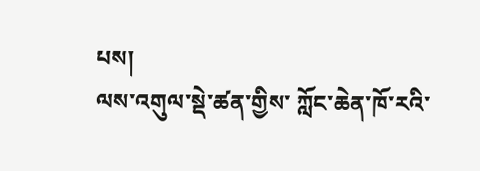པས།
ལས་འགུལ་སྡེ་ཚན་གྱིས་ ཀློང་ཆེན་ཁོ་རའི་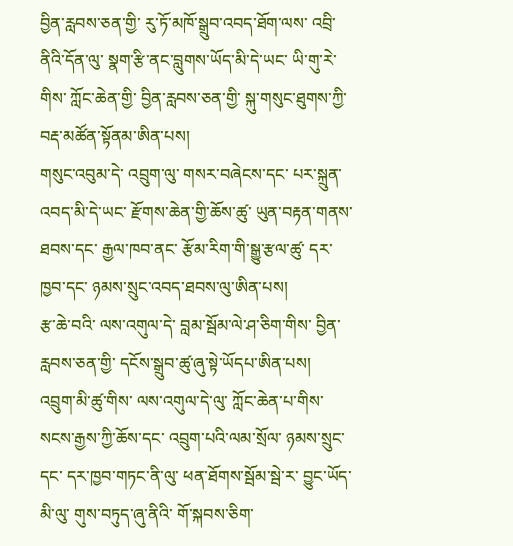བྱིན་རླབས་ཅན་གྱི་ རུ་ཏོ་མཁོ་སྒྲུབ་འབད་ཐོག་ལས་ འབྲི་ནིའི་དོན་ལུ་ སྣག་རྩི་ནང་བླུགས་ཡོད་མི་དེ་ཡང་ ཡི་གུ་རེ་གིས་ ཀློང་ཆེན་གྱི་ བྱིན་རླབས་ཅན་གྱི་ སྐུ་གསུང་ཐུགས་ཀྱི་ བརྡ་མཚོན་སྟོནམ་ཨིན་པས།
གསུང་འབུམ་དེ་ འབྲུག་ལུ་ གསར་བཞེངས་དང་ པར་སྐྲུན་འབད་མི་དེ་ཡང་ རྫོགས་ཆེན་གྱི་ཆོས་ཚུ་ ཡུན་བརྟན་གནས་ཐབས་དང་ རྒྱལ་ཁབ་ནང་ རྩོམ་རིག་གི་སྒྱུ་རྩལ་ཚུ་ དར་ཁྱབ་དང་ ཉམས་སྲུང་འབད་ཐབས་ལུ་ཨིན་པས།
རྩ་ཆེ་བའི་ ལས་འགུལ་དེ་ བླམ་སྦོམ་ལེ་ཤ་ཅིག་གིས་ བྱིན་རླབས་ཅན་གྱི་ དངོས་སྒྲུབ་ཚུ་ཞུ་སྟེ་ཡོདཔ་ཨིན་པས།
འབྲུག་མི་ཚུ་གིས་ ལས་འགུལ་དེ་ལུ་ ཀློང་ཆེན་པ་གིས་ སངས་རྒྱས་ཀྱི་ཆོས་དང་ འབྲུག་པའི་ལམ་སྲོལ་ ཉམས་སྲུང་དང་ དར་ཁྱབ་གཏང་ནི་ལུ་ ཕན་ཐོགས་སྦོམ་སྦེ་ར་ བྱུང་ཡོད་མི་ལུ་ གུས་བཏུད་ཞུ་ནིའི་ གོ་སྐབས་ཅིག་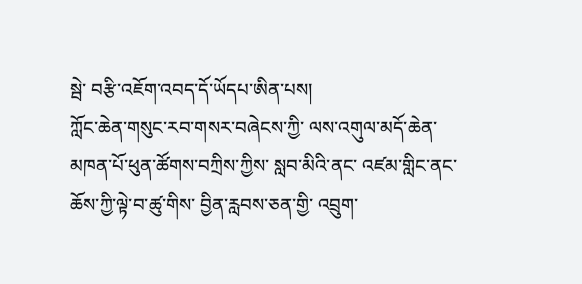སྦེ་ བརྩི་འཇོག་འབད་དོ་ཡོདཔ་ཨིན་པས།
ཀློང་ཆེན་གསུང་རབ་གསར་བཞེངས་ཀྱི་ ལས་འགུལ་མདོ་ཆེན་ མཁན་པོ་ཕུན་ཚོགས་བཀྲིས་ཀྱིས་ སླབ་མིའི་ནང་ འཛམ་གླིང་ནང་ ཆོས་ཀྱི་ལྟེ་བ་ཚུ་གིས་ བྱིན་རླབས་ཅན་གྱི་ འབྲུག་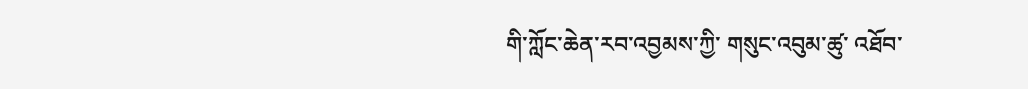གི་ཀློང་ཆེན་རབ་འབྱམས་ཀྱི་ གསུང་འབུམ་ཚུ་ འཐོབ་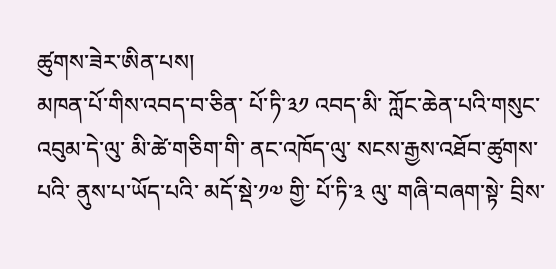ཚུགས་ཟེར་ཨིན་པས།
མཁན་པོ་གིས་འབད་བ་ཅིན་ པོ་ཏི་༣༡ འབད་མི་ ཀློང་ཆེན་པའི་གསུང་འབུམ་དེ་ལུ་ མི་ཚེ་གཅིག་གི་ ནང་འཁོད་ལུ་ སངས་རྒྱས་འཐོབ་ཚུགས་པའི་ ནུས་པ་ཡོད་པའི་ མདོ་སྡེ་༡༧ གྱི་ པོ་ཏི་༣ ལུ་ གཞི་བཞག་སྟེ་ བྲིས་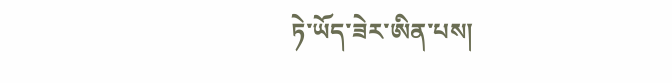ཏེ་ཡོད་ཟེར་ཨིན་པས།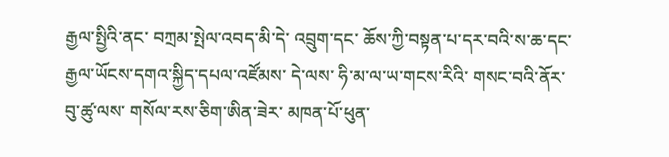རྒྱལ་སྤྱིའི་ནང་ བཀྲམ་སྤེལ་འབད་མི་དེ་ འབྲུག་དང་ ཆོས་ཀྱི་བསྟན་པ་དར་བའི་ས་ཆ་དང་ རྒྱལ་ཡོངས་དགའ་སྐྱིད་དཔལ་འཛོམས་ དེ་ལས་ ཧི་མ་ལ་ཡ་གངས་རིའི་ གསང་བའི་ནོར་བུ་ཚུ་ལས་ གསོལ་རས་ཅིག་ཨིན་ཟེར་ མཁན་པོ་ཕུན་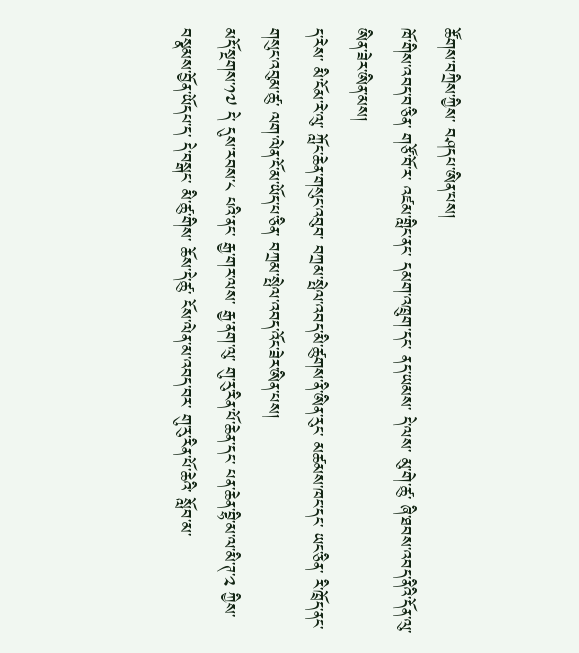ཚོགས་བཀྲིས་ཀྱིས་ བཤདཔ་ཨིན་པས།
ཁོ་གིས་འབད་བ་ཅིན་ གཙོ་བོ་ར་ འཛམ་གླིང་ནང་ དམག་འཁྲུག་དང་ ནད་ཡམས་ དེ་ལས་ མུ་གེ་ཚུ་ ཞི་ཐབས་འབད་ནིའི་དོན་ལུ་ ཨིན་ཟེར་ཨིན་མས།
ད་རེས་ མི་ངོམ་རེ་ལུ་ ཀློང་ཆེན་གསུང་འབུབ་ བཀྲམ་སྤེལ་འབད་མི་ཚུགས་ནི་ཨིན་རུང་ མཚམས་ཁང་དང་ ཡང་ཅིན་ རི་ཁྲོད་ནང་ གསུང་འབུམ་ཚུ་ ལག་ལེན་ངོ་མ་ཡོད་པ་ཅིན་ བཀྲམ་སྤེལ་འབད་འོང་ཟེར་ཨིན་པས།
མདོ་སྔགས་༡༧ དེ་ དུས་རབས་༨ པའི་ནང་ རྒྱ་གར་ལས་ རྒྱ་ནག་ལུ་ གུ་རུ་རིན་པོ་ཆེན་དང་ པན་ཆེན་བྷི་མ་ལ་མི་ཊ་༢ ཀྱིས་ བསྣམས་བྱོན་ཡོདཔ་ད་ དེ་བསྒང་ མི་ཚུ་གིས་ ཆོས་དེ་ཚུ་ ངོས་ལེན་མ་འབད་བར་ གུ་རུ་རིན་པོ་ཆེའི་ སློབ་མ་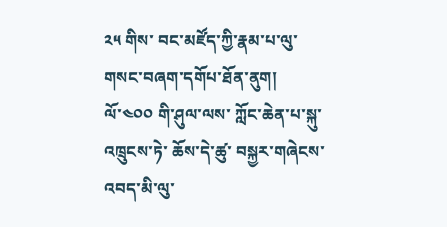༢༥ གིས་ བང་མཛོད་ཀྱི་རྣམ་པ་ལུ་ གསང་བཞག་དགོཔ་ཐོན་ནུག།
ལོ་༤༠༠ གི་ཤུལ་ལས་ ཀློང་ཆེན་པ་སྐུ་འཁྲུངས་ཏེ་ ཆོས་དེ་ཚུ་ བསྐྱར་གཞེངས་འབད་མི་ལུ་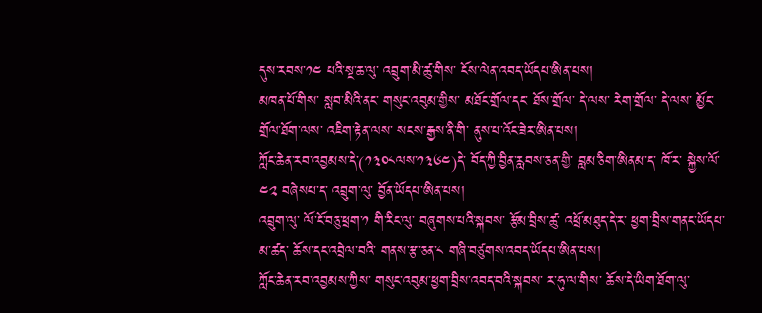དུས་རབས་༡༤ པའི་སྔ་ཆ་ལུ་ འབྲུག་མི་ཚུ་གིས་ ངོས་ལེན་འབད་ཡོདཔ་ཨིན་པས།
མཁན་པོ་གིས་ སླབ་མིའི་ནང་ གསུང་འབུམ་གྱིས་ མཐོང་གྲོལ་དང་ ཐོས་གྲོལ་ དེ་ལས་ རེག་གྲོལ་ དེ་ལས་ མྱོང་གྲོལ་ཐོག་ལས་ འཇིག་རྟེན་ལས་ སངས་རྒྱས་ནི་གི་ ནུས་པ་འོང་ཟེར་ཨིན་པས།
ཀློང་ཆེན་རབ་འབྱམས་དེ་(༡༣༠༨ལས་༡༣༦༤)དེ་ བོད་ཀྱི་བྱིན་རླབས་ཅན་གྱི་ བླམ་ཅིག་ཨིནམ་ད་ ཁོ་ར་ སྐྱེས་ལོ་༤༢ བཞེསཔ་ད་ འབྲུག་ལུ་ བྱོན་ཡོདཔ་ཨིན་པས།
འབྲུག་ལུ་ ལོ་ངོ་བཅུ་ཕྲག་༡ གི་རིང་ལུ་ བཞུགས་པའི་སྐབས་ རྩོམ་བྲིས་ཚུ་ འཕྲོ་མཐུད་དེ་ར་ ཕྱག་བྲིས་གནང་ཡོདཔ་མ་ཚད་ ཆོས་དང་འབྲེལ་བའི་ གནས་རྩ་ཅན་༨ གཞི་བཙུགས་འབད་ཡོདཔ་ཨིན་པས།
ཀློང་ཆེན་རབ་འབྱམས་ཀྱིས་ གསུང་འབུམ་ཕྱག་བྲིས་འབད་བའི་སྐབས་ ར་ཧུ་ལ་གིས་ ཆོས་དེ་ཡིག་ཐོག་ལུ་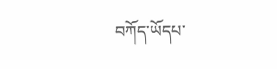བཀོད་ཡོདཔ་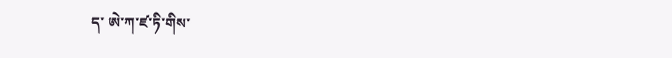ད་ ཨེ་ཀ་ཛ་ཏི་གིས་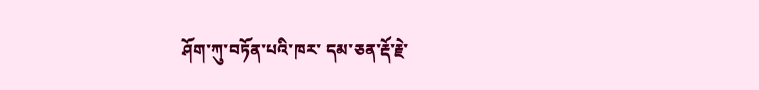ཤོག་ཀུ་བཏོན་པའི་ཁར་ དམ་ཅན་རྡོ་རྗེ་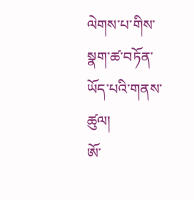ལེགས་པ་གིས་ སྣག་ཚ་བཏོན་ཡོད་པའི་གནས་ཚུལ།
ཨོ་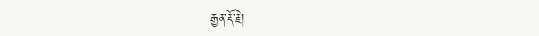རྒྱན་རྡོ་རྗེ།